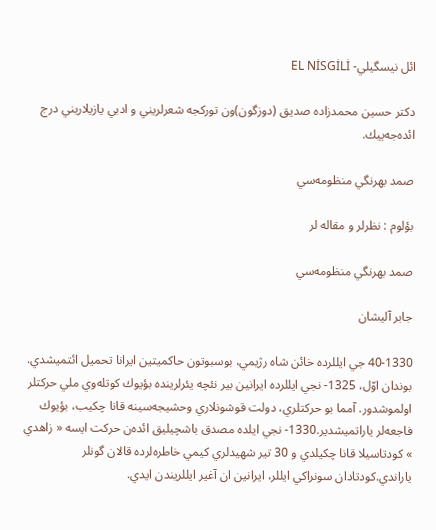ائل نيسگيلي- EL NİSGİLİ

دكتر حسين محمدزاده صديق (دوزگون)ون توركجه شعرلريني و ادبي يازيلاريني درج ائده‌جه‌ييك.

صمد بهرنگي منظومه‌سي

بؤلوم : نظرلر و مقاله لر

صمد بهرنگي منظومه‌سي

جابر آليشان

40-1330 جي ايللرده خائن شاه رژيمي، بوسبوتون حاكميتين ايرانا تحميل ائتميشدي. بوندان اوّل، 1325- نجي ايللرده ايرانين بير نئچه يئرلرينده بؤيوك كوتله‌وي ملي حركتلر اولموشدور. آمما بو حركتلري، دولت قوشونلاري وحشيجه‌سينه قانا چكيب، بؤيوك فاجعه‌لر ياراتميشدير.1330- نجي ايلده مصدق باشچيليق ائده‌ن حركت ايسه « زاهدي » كودتاسيلا قانا چكيلدي و 30 تير شهيدلري كيمي خاطره‌لرده قالان گونلر ياراندي.كودتادان سونراكي ايللر، ايرانين ان آغير ايللريندن ايدي.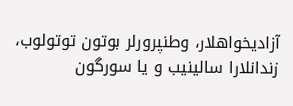آزاديخواهلار، وطنپرورلر بوتون توتولوب، زندانلارا سالينيب و يا سورگون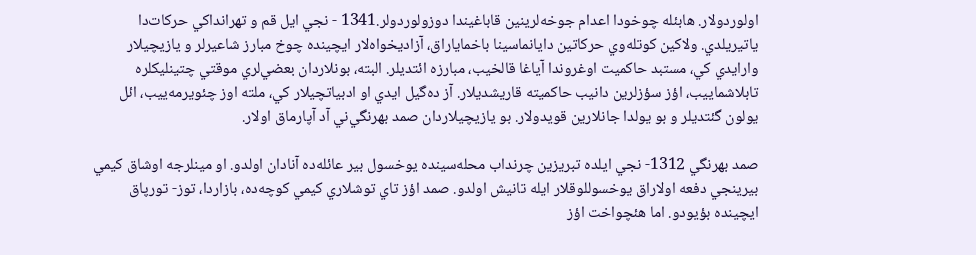اولوردولار. هابئله چوخودا اعدام جوخه‌لرينين قاباغيندا دوزولوردولر.1341 - نجي ايل قم و تهرانداكي حركات‌دا ياتيريلدي. ولاكين كوتله‌وي حركاتين دايانماسينا باخماياراق، آزاديخواه‌لار ايچينده چوخ مبارز شاعيرلر و يازيچيلار وارايدي كي، مستبد حاكميت اوغروندا آياغا قالخيب، مبارزه ائتديلر. البته، بونلاردان بعضي‌لري موقتي چتينليكلره تابلاشماييب، اؤز سؤزلرين دانيب حاكميته قاريشديلار. آز ده‌گيل ايدي او ادبياتچيلار كي، ملته اوز چئويرمه‌ييب، ائل يولون گئتديلر و بو يولدا جانلارين قويدولار. بو يازيچيلاردان صمد بهرنگي‌ني آد آپارماق اولار.

صمد بهرنگي 1312- نجي ايلده تبريزين چرنداب محله‌سينده يوخسول بير عائله‌ده آنادان اولدو. او مينلرجه اوشاق كيمي بيرينجي دفعه اولاراق يوخسوللوقلار ايله تانيش اولدو. صمد اؤز تاي ‌توشلاري كيمي كوچه‌ده، بازاردا، توز- تورپاق ايچينده بؤيودو. اما هئچواخت اؤز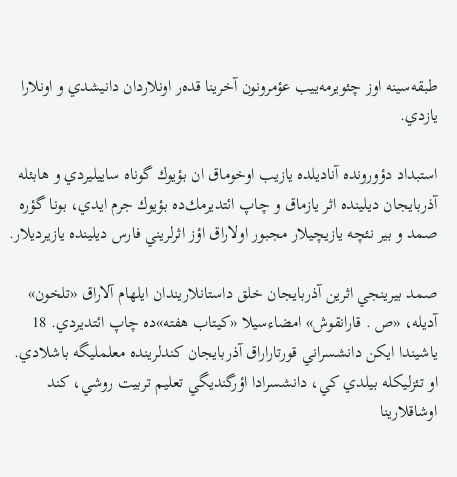طبقه‌سينه اوز چئويرمه‌ييب عؤمرونون آخرينا قده‌ر اونلاردان دانيشدي و اونلارا يازدي.

استبداد دؤورونده آناديلده يازيب‌ اوخوماق ان بؤيوك گوناه ساييليردي و هابئله آذربايجان ديلينده اثر يازماق و چاپ ائتديرمك‌ده بؤيوك جرم ايدي، بونا گؤره صمد و بير نئچه يازيچيلار مجبور اولاراق اؤز اثرلريني فارس ديلينده يازيرديلار.

صمد بيرينجي اثرين آذربايجان خلق داستانلاريندان ايلهام آلاراق «تلخون» آديله، «ص . قارانقوش» امضاءسيلا «كيتاب هفته»ده چاپ ائتديردي. 18 ياشيندا ايكن دانشسراني قورتاراراق آذربايجان كندلرينده معلمليگه باشلادي. او تئزليكله بيلدي كي، دانشسرادا اؤرگنديگي تعليم تربيت روشي، كند اوشاقلارينا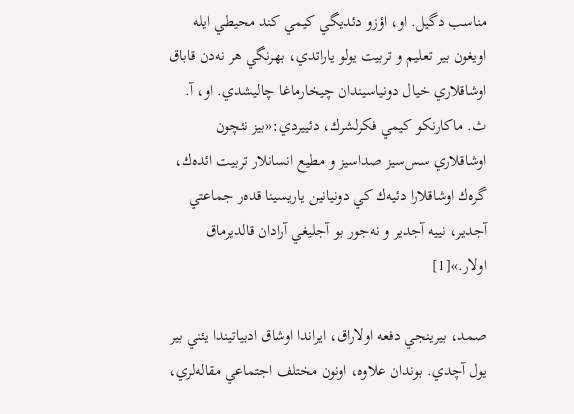مناسب دگيل. او، اؤزو دئديگي كيمي كند محيطي ايله اويغون بير تعليم و تربيت يولو ياراتدي، بهرنگي هر نه‌دن قاباق اوشاقلاري خيال دونياسيندان چيخارماغا چاليشدي. او، آ. ث. ماكارنكو كيمي فكرلشرك، دئييردي:«بيز نئچون اوشاقلاري سس‌سيز صداسيز و مطيع انسانلار تربيت ائده‌ك، گره‌ك اوشاقلارا دئيه‌ك كي دونيانين ياريسينا قده‌ر جماعتي آجدير، نييه آجدير و نه‌جور بو آجليغي آرادان قالديرماق اولار.»[1]

صمد، بيرينجي دفعه اولاراق، ايراندا اوشاق ادبياتيندا يئني بير يول آچدي. بوندان علاوه، اونون مختلف اجتماعي مقاله‌لري،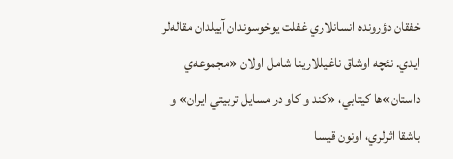خفقان دؤرونده انسانلاري غفلت يوخوسوندان آييلدان مقاله‌لر ايدي. نئچه اوشاق ناغيللارينا شامل اولان «مجموعه‌ي داستان»ها كيتابي، «كند و كاو در مسايل تربيتي ايران» و باشقا اثرلري، اونون قيسا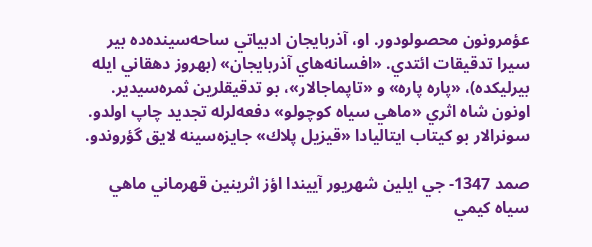عؤمرونون محصولودور. او، آذربايجان ادبياتي ساحه‌سينده‌ده بير سيرا تدقيقات ائتدي. «افسانه‌هاي آذربايجان» (بهروز دهقاني ايله بيرليكده)، «پاره پاره» و «تاپماجالار»، بو تدقيقلرين ثمره‌سيدير. اونون شاه اثري «ماهي سياه كوچولو» دفعه‌لرله تجديد چاپ اولدو. سونرالار بو كيتاب ايتاليادا «قيزيل پلاك» جايزه‌سينه لايق گؤروندو.

صمد 1347- جي ايلين شهريور آييندا اؤز اثرينين قهرماني ماهي سياه كيمي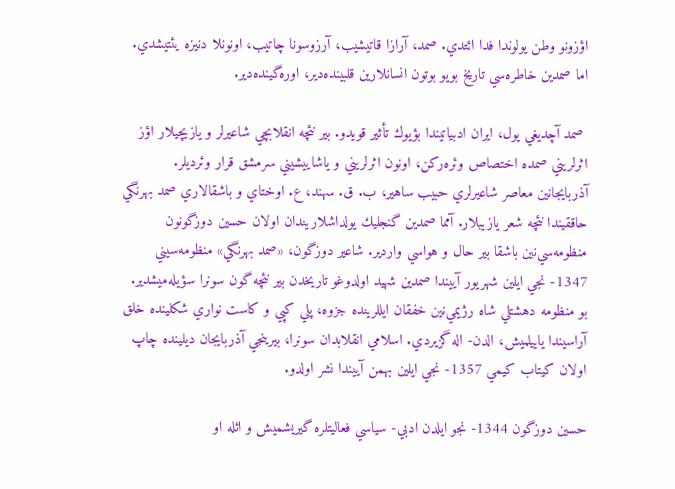اؤزونو وطن يولوندا فدا ائتدي. صمد، آرازا قاتيشيب، آرزوسونا چاتيب، اونونلا دنيزه يئتيشدي. اما صمدين خاطره‌سي تاريخ بويو بوتون انسانلارين قلبينده‌دير، اوره‌گينده‌دير.

 صمد آچديغي يول، ايران ادبياتيندا بؤيوك تأثير قويدو. بير نئچه انقلابچي شاعيرلر و يازيچيلار اؤز اثرلريني صمده اختصاص وئره‌ركن، اونون اثرلريني و ياشاييشيني سرمشق قرار وئرديلر. آذربايجانين معاصر شاعيرلري حبيب ساهير، ب. ق. سهند، ع. اوختاي و باشقالاري صمد بهرنگي حاققيندا نئچه شعر يازيبلار. آمما صمدين گنجليك يولداشلاريندان اولان حسين دوزگونون منظومه‌سي‌نين باشقا بير حال و هواسي واردير. شاعير دوزگون، «صمد بهرنگي» منظومه‌سيني 1347- نجي ايلين شهريور آييندا صمدين شهيد اولدوغو تاريخدن بير نئچه گون سونرا سؤيله‌ميشدير. بو منظومه دهشتلي شاه رژيمي‌نين خفقان ايللرينده جزوه، پلي كپي و كاست نواري شكلينده خلق آراسيندا ياييلميش، الدن- اله گزيردي. اسلامي انقلابدان سونرا، بيرينجي آذربايجان ديلينده چاپ اولان كيتاب كيمي 1357- نجي ايلين بهمن آييندا نشر اولدو.

حسين دوزگون 1344- نجو ايلدن ادبي- سياسي فعاليتلره گيريشميش و ائله او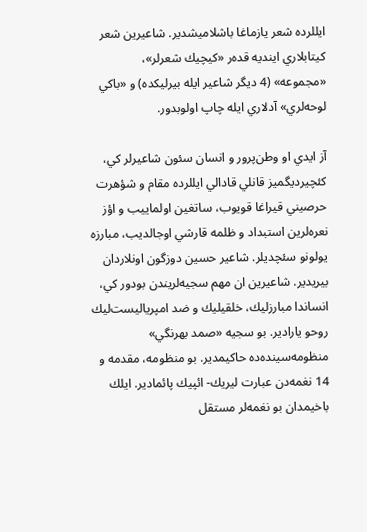ايللرده شعر يازماغا باشلاميشدير. شاعيرين شعر كيتابلاري اينديه قده‌ر «كيچيك شعرلر»، «مجموعه» (4 ديگر شاعير ايله بيرليكده) و «باكي لوحه‌لري» آدلاري ايله چاپ اولوبدور.

آز ايدي او وطن‌پرور و انسان سئون شاعيرلر كي، كئچيرديگميز قانلي قادالي ايللرده مقام و شؤهرت حرصيني قيراغا قويوب، ساتغين اولماييب و اؤز نعره‌لرين استبداد و ظلمه قارشي اوجالديب، مبارزه يولونو سئچديلر. شاعير حسين دوزگون اونلاردان بيريدير. شاعيرين ان مهم سجيه‌لريندن بودور كي، انساندا مبارزليك، خلقيليك و ضد امپرياليست‌ليك روحو يارادير. بو سجيه «صمد بهرنگي» منظومه‌سينده‌‌ده حاكيمدير. بو منظومه، مقدمه و 14 نغمه‌دن عبارت ليريك- ائپيك پائمادير. ايلك باخيمدان بو نغمه‌لر مستقل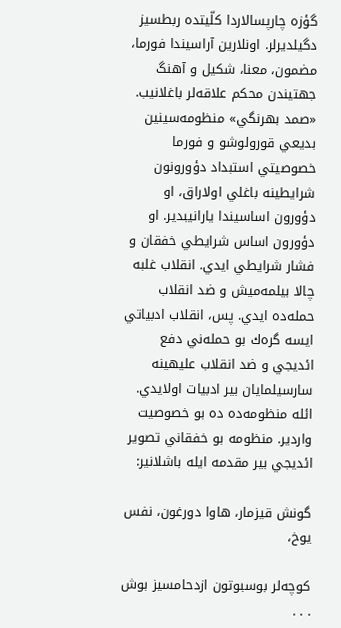گؤزه چارپسالاردا كلّيتده ربطسيز دگيلديرلر. اونلارين آراسيندا فورما، مضمون، معنا، شكيل و آهنگ جهتيندن محكم علاقه‌لر باغلانيب. «صمد بهرنگي» منظومه‌سينين بديعي قورولوشو و فورما خصوصيتي استبداد دؤورونون شرايطينه باغلي اولاراق، او دؤورون اساسيندا يارانيبدير. او دؤورون اساس شرايطي خفقان و فشار شرايطي ايدي. انقلاب غلبه چالا بيلمه‌ميش و ضد انقلاب حمله‌ده ايدي. پس، انقلاب ادبياتي ايسه گره‌ك بو حمله‌ني دفع ائديجي و ضد انقلاب عليهينه سارسيلمايان بير ادبيات اولايدي. ائله منظومه‌ده ده بو خصوصيت واردير. منظومه بو خفقاني تصوير ائديجي بير مقدمه ايله باشلانير:

گونش قيزمار، هاوا دورغون، نفس يوخ،

كوچه‌لر بوسبوتون ازدحامسيز بوش . . .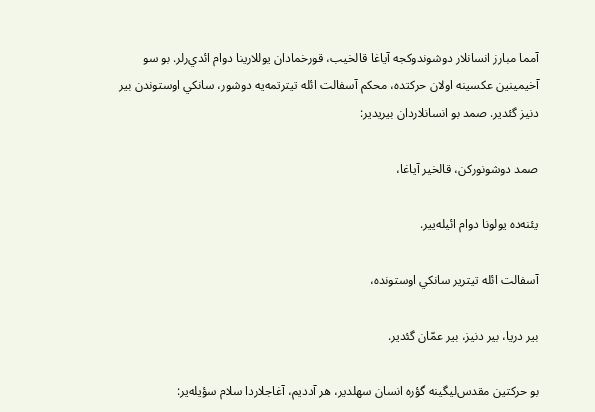آمما مبارز انسانلار دوشوندوكجه آياغا قالخيب، قورخمادان يوللارينا دوام ائدي‌رلر. بو سو آخيمينين عكسينه اولان حركتده، محكم آسفالت ائله تيترتمه‌يه دوشور، سانكي اوستوندن بير دنيز گئدير. صمد بو انسانلاردان بيريدير:

صمد دوشونوركن، قالخير آياغا،

يئنه‌ده يولونا دوام ائيله‌يير.

آسفالت ائله تيترير سانكي اوستونده،

بير دريا، بير دنيز، بير عمّان گئدير.

بو حركتين مقدس‌ليگينه گؤره انسان سهلدير، هر آدديم، آغاجلاردا سلام سؤيله‌ير: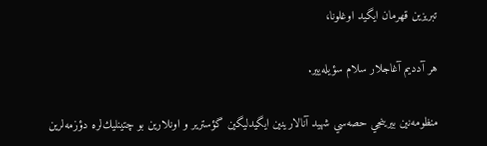تبريزين قهرمان ايگيد اوغلونا،

هر آدديم آغاجلار سلام سؤيله‌يير.

منظومه‌نين بيرينجي حصه‌سي شهيد آنالارينين ايگيدليگين گؤسترير و اونلارين بو چتينليك‌لره دؤزمه‌لرين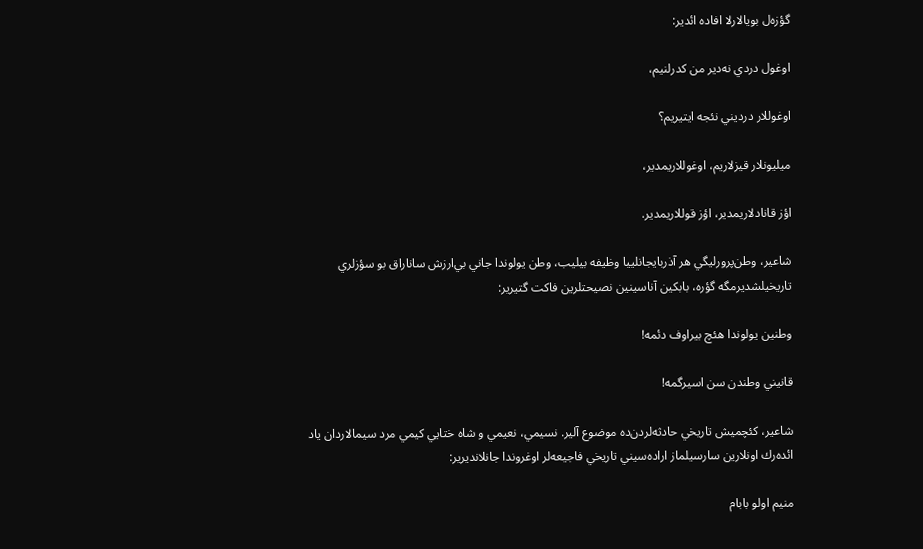گؤزه‌ل بويالارلا افاده ائدير:

اوغول دردي نه‌دير من كدرلنيم،

اوغوللار درديني نئجه ايتيريم؟

ميليونلار قيزلاريم، اوغوللاريمدير،

اؤز قانادلاريمدير، اؤز قوللاريمدير.

شاعير، وطن‌پرورليگي هر آذربايجانلييا وظيفه بيليب، وطن يولوندا جاني بي‌ارزش ساناراق بو سؤزلري تاريخيلشديرمگه گؤره، بابكين آناسينين نصيحتلرين فاكت گتيرير:

وطنين يولوندا هئچ بيراوف دئمه!

قانيني وطندن سن اسيرگمه!

شاعير، كئچميش تاريخي حادثه‌لردن‌ده موضوع آلير. نسيمي، نعيمي و شاه ختايي كيمي مرد سيمالاردان ياد ائده‌رك اونلارين سارسيلماز اراده‌سيني تاريخي فاجيعه‌لر اوغروندا جانلانديرير:

منيم اولو بابام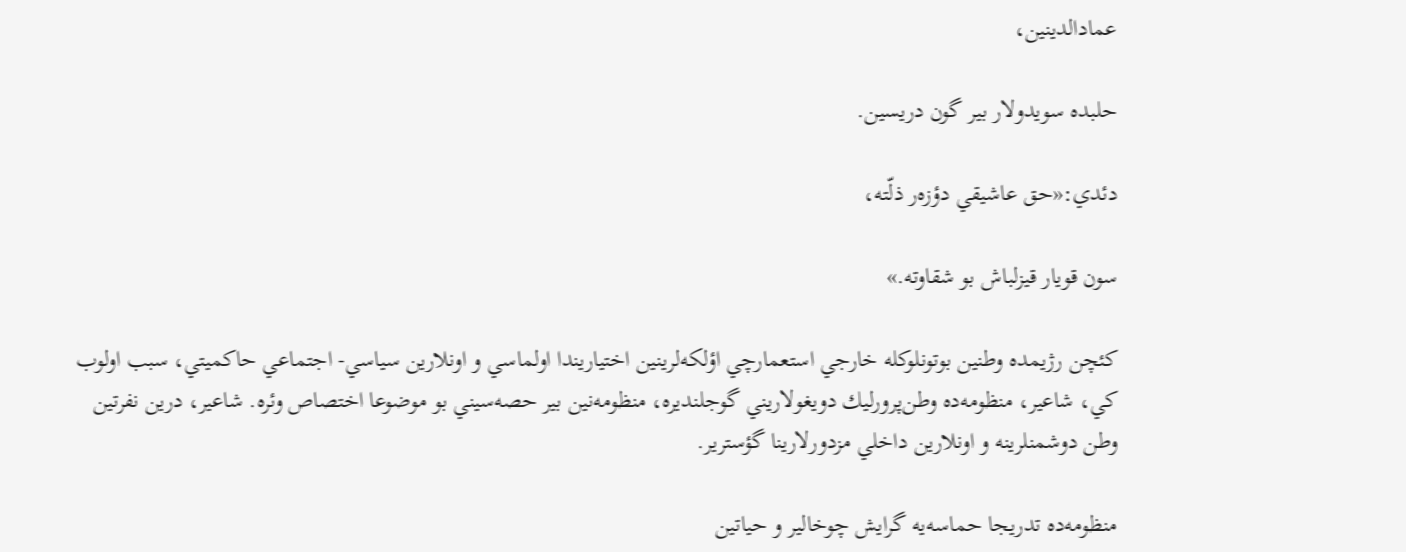عمادالدينين،

حلبده سويدولار بير گون دريسين.

دئدي:«حق عاشيقي دؤزه‌ر ذلّته،

سون قويار قيزلباش بو شقاوته.»

كئچن رژيمده وطنين بوتونلوكله خارجي استعمارچي اؤلكه‌لرينين اختياريندا اولماسي و اونلارين سياسي- اجتماعي حاكميتي، سبب اولوب كي، شاعير، منظومه‌ده وطن‌پرورليك دويغولاريني گوجلنديره‌، منظومه‌نين بير حصه‌سيني بو موضوعا اختصاص وئره. شاعير، درين نفرتين وطن دوشمنلرينه و اونلارين داخلي مزدورلارينا گؤسترير.

منظومه‌ده تدريجا حماسه‌يه گرايش چوخالير و حياتين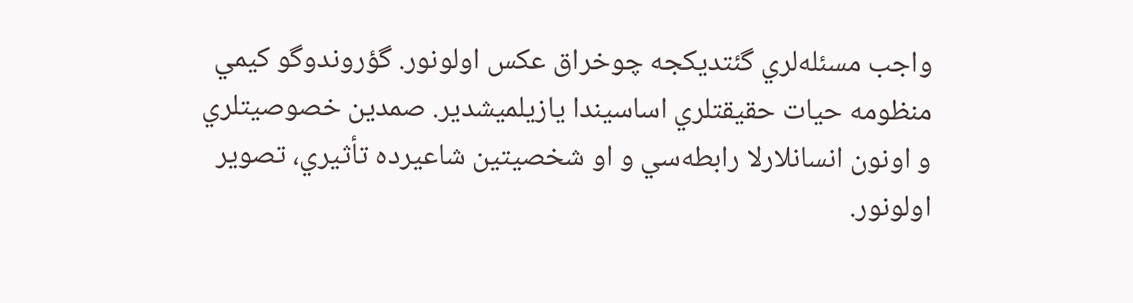واجب مسئله‌لري گئتديكجه چوخراق عكس اولونور. گؤروندوگو كيمي منظومه حيات حقيقتلري اساسيندا يازيلميشدير. صمدين خصوصيتلري و اونون انسانلارلا رابطه‌سي و او شخصيتين شاعيرده تأثيري، تصوير اولونور.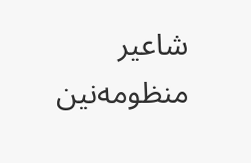شاعير منظومه‌نين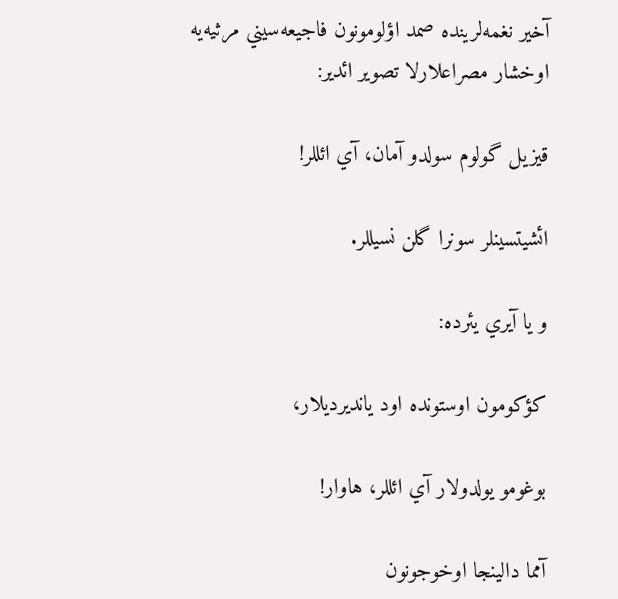آخير نغمه‌لرينده صمد اؤلومونون فاجيعه‌سيني مرثيه‌يه اوخشار مصراعلارلا تصوير ائدير:

قيزيل گولوم سولدو آمان، آي ائللر!

ائشيتسينلر سونرا گلن نسيللر.

و يا آيري يئرده:

كؤكومون اوستونده اود يانديرديلار،

بوغومو يولدولار آي ائللر، هاوار!

آمما دالينجا اوخوجونون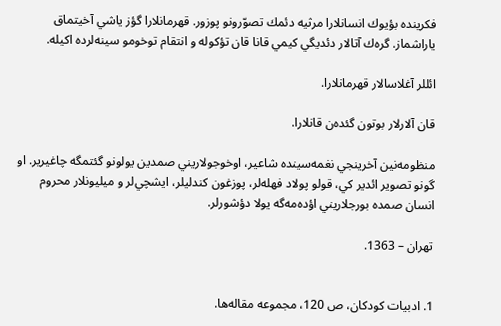فكرينده بؤيوك انسانلارا مرثيه‌ دئمك تصوّرونو پوزور. قهرمانلارا گؤز ياشي آخيتماق ياراشماز. گره‌ك آتالار دئديگي كيمي قانا قان تؤكوله و انتقام توخومو سينه‌لرده اكيله.

ائللر آغلاسالار قهرمانلارا.

قان آلارلار بوتون گئده‌ن قانلارا.

منظومه‌نين آخرينجي نغمه‌سينده شاعير، اوخوجولاريني صمدين يولونو گئتمگه چاغيرير. او گونو تصوير ائدير كي، قولو پولاد فهله‌لر، پوزغون كندليلر، ايشچي‌لر و ميليونلار محروم انسان صمده بورجلاريني اؤده‌مه‌گه يولا دؤشورلر.

تهران – 1363.


1. ادبيات كودكان، ص 120، مجموعه مقاله‌ها.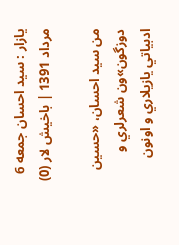یازار : سيد احسان جمعه 6 مرداد 1391 | باخیش لار (0)

من سيد احسان، «حسين دوزگون»ون شعرلري و ادبياتي يازيلاري و اونون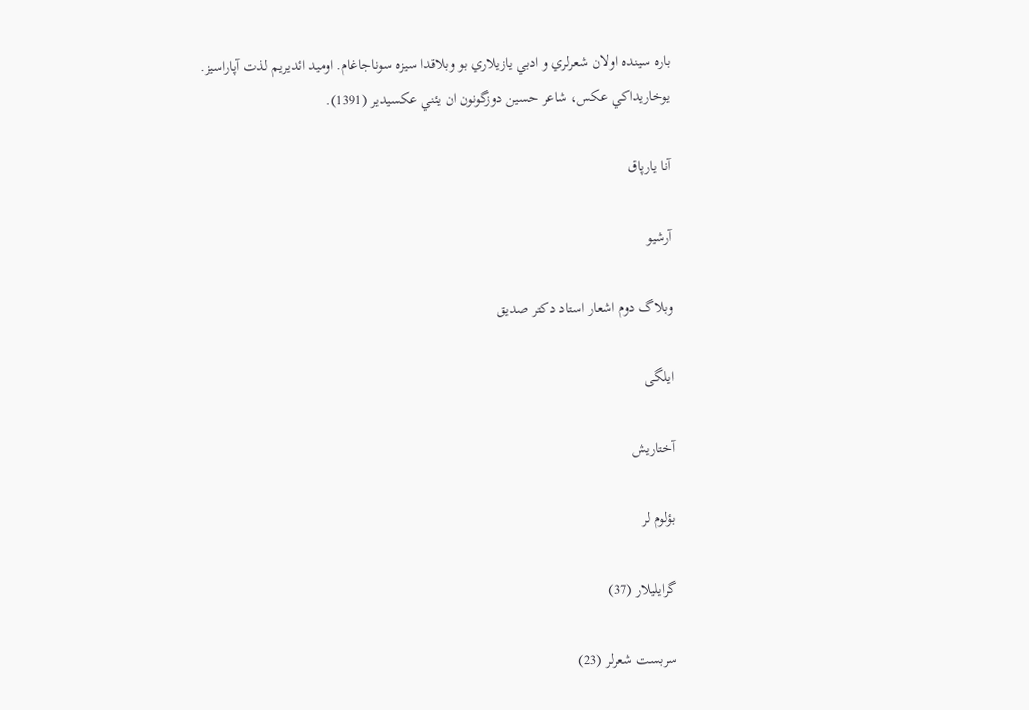باره سينده اولان شعرلري و ادبي يازيلاري بو وبلاقدا سيزه سوناجاغام. اوميد ائديريم لذت آپاراسيز.
يوخاريداكي عكس، شاعر حسين دوزگونون ان يئني عكسيدير (1391).

آنا یارپاق

آرشیو

وبلاگ دوم اشعار استاد دكتر صديق

ایلگی

آختاریش

بؤلوم لر

گرايليلار (37)

سربست شعرلر (23)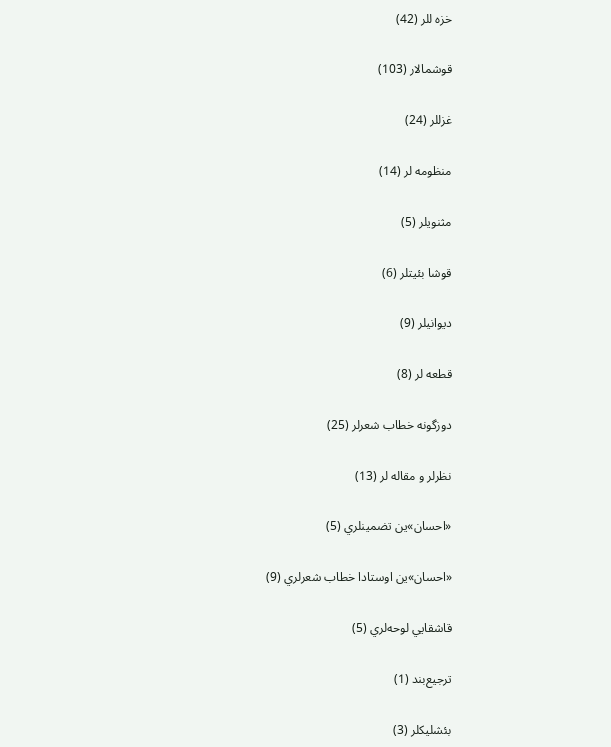خزه للر (42)

قوشمالار (103)

غزللر (24)

منظومه لر (14)

مثنويلر (5)

قوشا بئيتلر (6)

ديوانيلر (9)

قطعه لر (8)

دوزگونه خطاب شعرلر (25)

نظرلر و مقاله لر (13)

«احسان»ين تضمينلري (5)

«احسان»ين اوستادا خطاب شعرلري (9)

قاشقايي لوحه‌لري (5)

ترجيع‌بند (1)

بئشليكلر (3)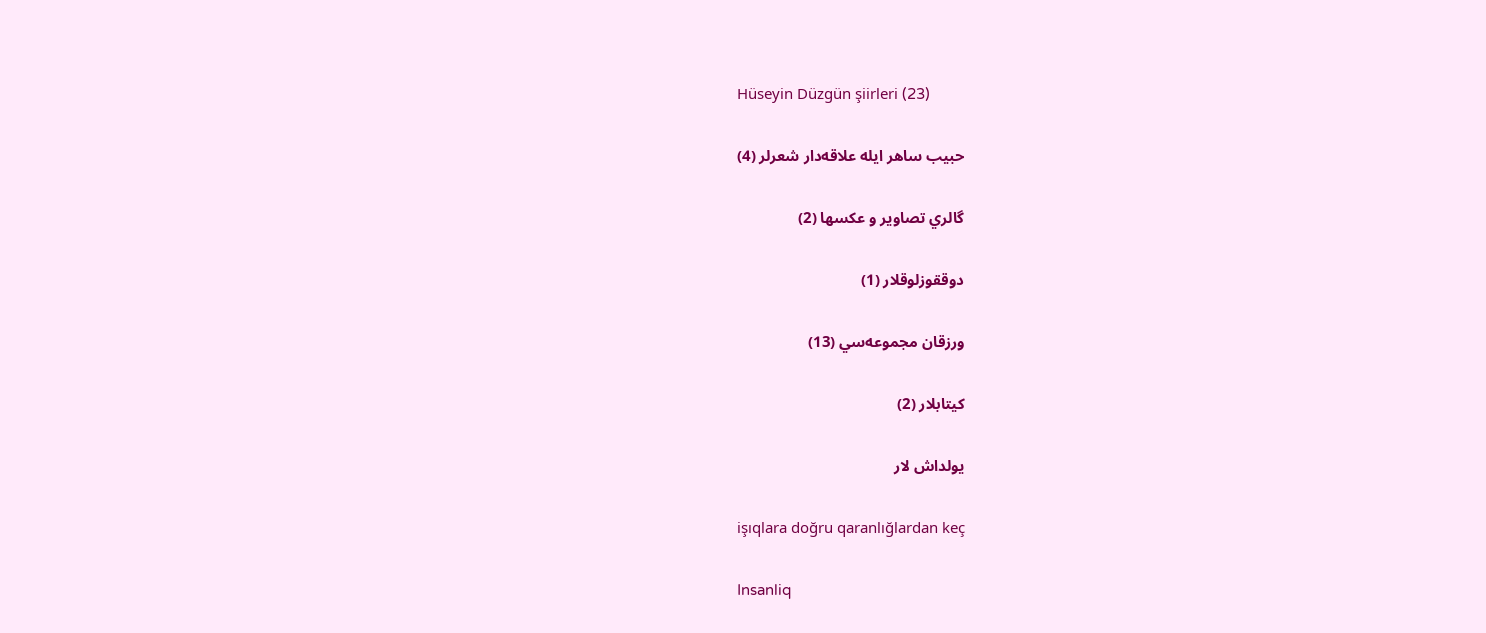Hüseyin Düzgün şiirleri (23)

حبيب ساهر ايله علاقه‌دار شعرلر (4)

گالري تصاوير و عكسها (2)

دوققوزلوقلار (1)

ورزقان مجموعه‌سي (13)

كيتابلار (2)

یولداش لار

işıqlara doğru qaranlığlardan keç

Insanliq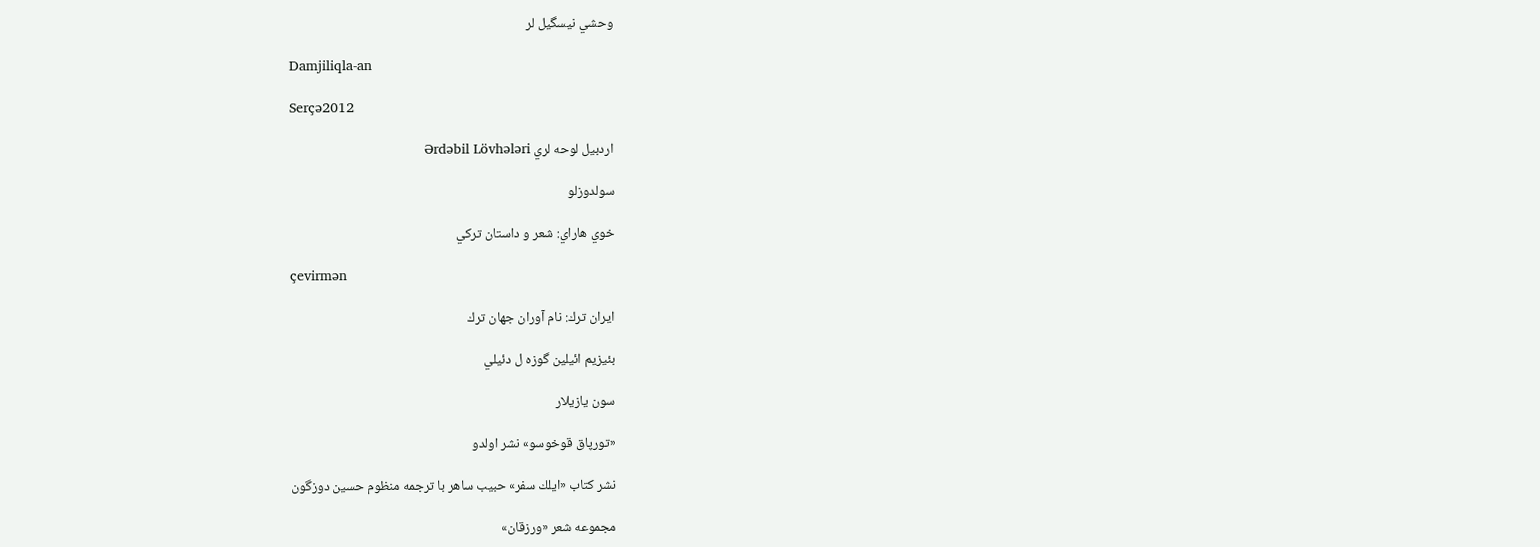وحشي نيسگيل لر

Damjiliqla-an

Serçə2012

اردبيل لوحه لري Ərdəbil Lövhələri

سولدوزلو

خوي هاراي: شعر و داستان تركي

çevirmən

ايران ترك: نام آوران جهان ترك

بئيزيم ائيلين گوزه ل دئيلي

سون یازیلار

«تورپاق قوخوسو» نشر اولدو

نشر كتاب «ايلك سفر» حبيب ساهر با ترجمه منظوم حسين دوزگون

مجموعه شعر «ورزقان»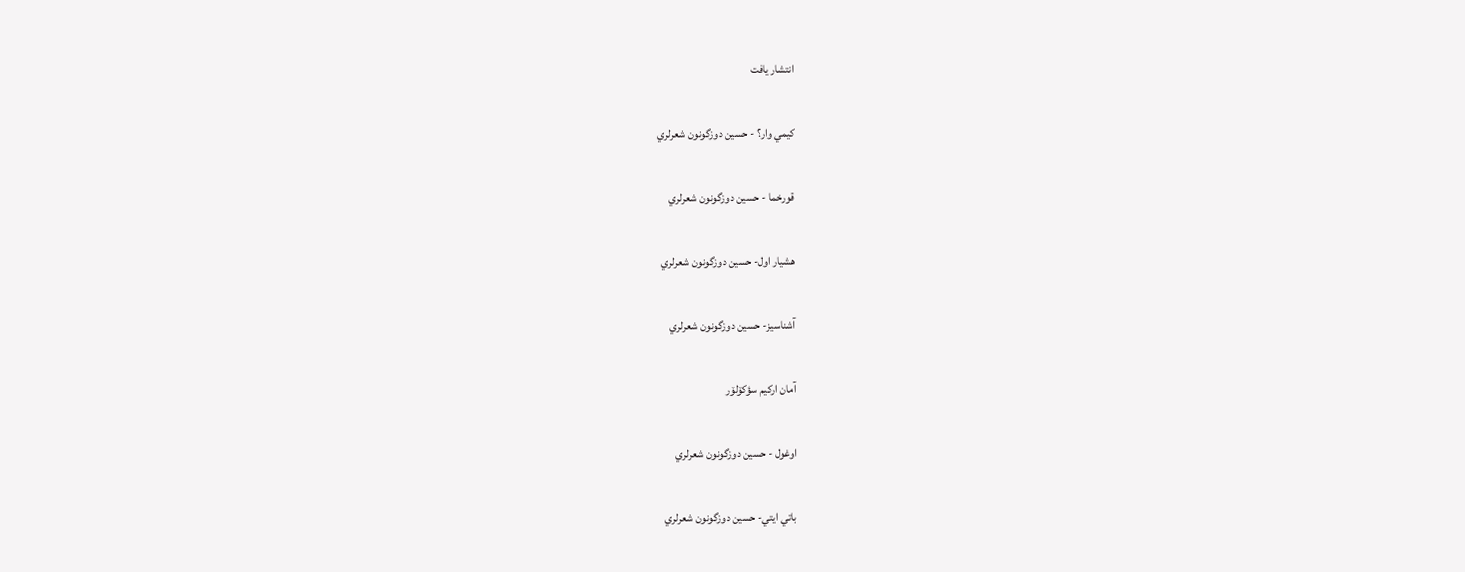انتشار يافت

كيمي وار؟ - حسين دوزگونون شعرلري

قورخما - حسين دوزگونون شعرلري

هشيار اول- حسين دوزگونون شعرلري

آشناسيز- حسين دوزگونون شعرلري

آمان اركيم سؤكۆلۆر

اوغول - حسين دوزگونون شعرلري

باتي ايتي- حسين دوزگونون شعرلري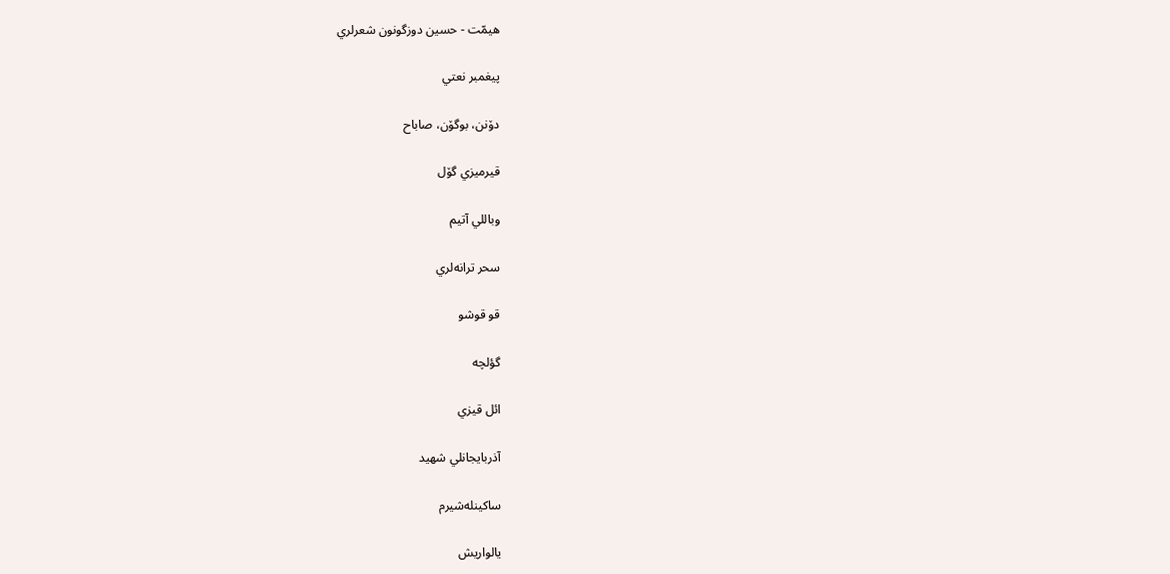هيمّت - حسين دوزگونون شعرلري

پيغمبر نعتي

دۆنن، بوگۆن، صاباح

قيرميزي گۆل

وباللي آتيم

سحر ترانه‌لري

قو قوشو

گؤلچه

ائل قيزي

آذربايجانلي شهيد

ساكينله‌شيرم

يالواريش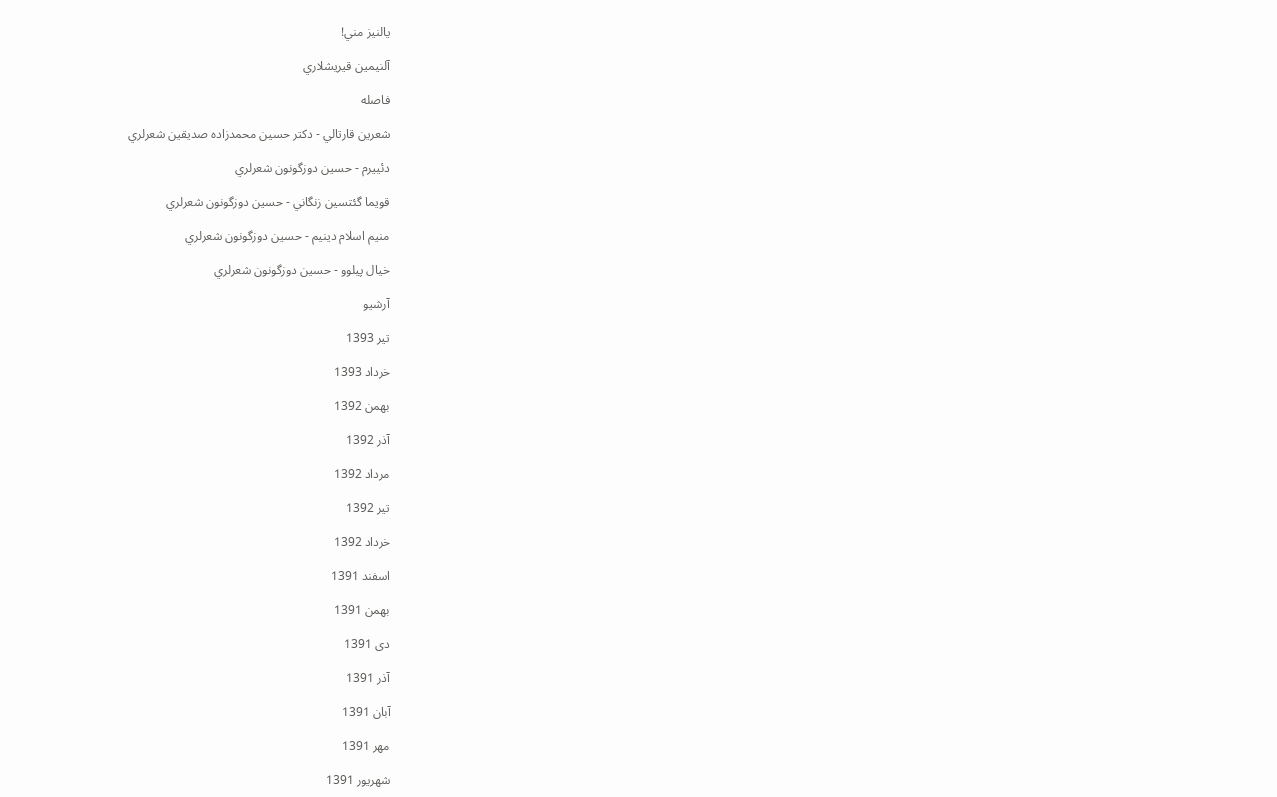يالنيز مني!

آلنيمين قيريشلاري

فاصله

شعرين قارتالي - دكتر حسين محمدزاده صديقين شعرلري

دئييرم - حسين دوزگونون شعرلري

قويما گئتسين زنگاني - حسين دوزگونون شعرلري

منيم اسلام دينيم - حسين دوزگونون شعرلري

خيال پيلوو - حسين دوزگونون شعرلري

آرشيو

تير 1393

خرداد 1393

بهمن 1392

آذر 1392

مرداد 1392

تير 1392

خرداد 1392

اسفند 1391

بهمن 1391

دى 1391

آذر 1391

آبان 1391

مهر 1391

شهريور 1391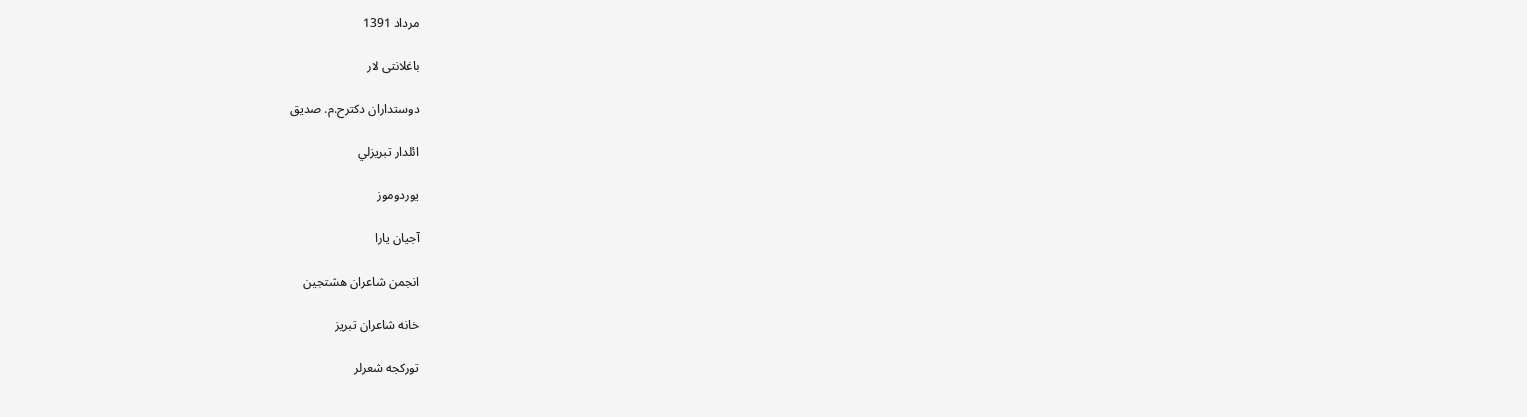مرداد 1391

باغلانتی لار

دوستداران دكترح.م. صديق

ائلدار تبريزلي

يوردوموز

آجيان يارا

انجمن شاعران هشتجين

خانه شاعران تبريز

توركجه شعرلر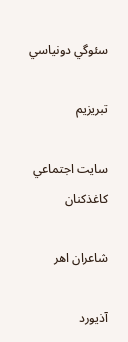سئوگي دونياسي

تبريزيم

سايت اجتماعي كاغذكنان

شاعران اهر

آذيورد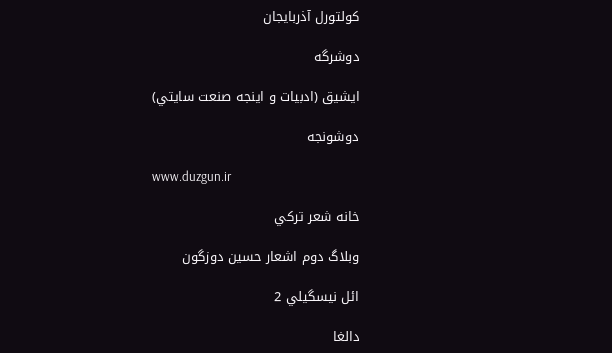كولتورل آذربايجان

دوشرگه

ايشيق (ادبيات و اينجه صنعت سايتي)

دوشونجه

www.duzgun.ir

خانه شعر تركي

وبلاگ دوم اشعار حسين دوزگون

ائل نيسگيلي 2

دالغا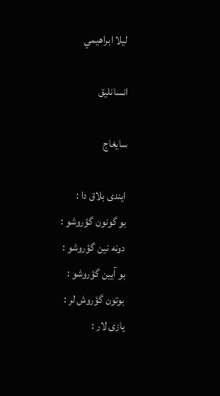ليلا ابراهيمي

انسانليق

سایغاج

ایندی بلاق دا :
بو گونون گؤروشو :
دونه نین گؤروشو :
بو آیین گؤروشو :
بوتون گؤروش لر :
یازی لار :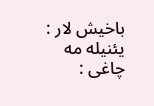باخیش لار :
یئنیله مه چاغی :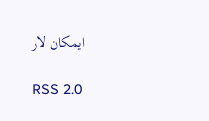ایمکان لار

RSS 2.0